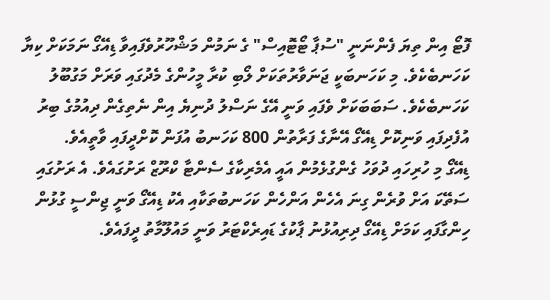ފޮޓޯ އިން ތިޔަ ފެންނަނީ "ސުޕާ ޓޯޓޮއިސް" ގެ ނަމުން މަޝްހޫރުވެފައިވާ ޑިއޭގޯ ނަމަކަށް ކިޔާ ކަހަނބެކެވެ. މި ކަހަނބަކީ ޖަނަވާރުތަކަށް ލޯބި ކުރާ މީހުންގެ މެދުގައި ވަރަށް މަގުބޫލު ކަހަނބެކެވެ. ސަބަބަކަށް ވެފައި ވަނީ އޭގެ ނަސްލު ދުނިޔެ އިން ނެތިގެން ދިއުމުގެ ބިރު އުފެދިފައި ވަނިކޮށް ޑިއޭގޯ އޭނާގެ ފަރާތުން 800 ކަހަނބު އުފަން ކޮށްދީފައި ވާތީއެވެ.
ޑިއޭގޯ މި ހުރިހައި ދުވަހު ގެންގުޅެމުން އައީ އެމެރިކާގެ ސެންޓާ ކްރޫޒް ރަށުގައެވެ. އެ ރަށުގައި ސަތޭކަ އަށް ވުރެން ގިނަ އެހެން އަންހެން ކަހަނބުތަކާއި އެކު ޑިއޭގޯ ވަނީ ޖިންސީ ގުޅުން ހިންގާފައި ކަމަށް ޑިއޭގޯ ދިރިއުޅުނު ޕާކުގެ ޑައިރެކްޓަރު ވަނީ މައުލޫމާތު ދީފައެވެ.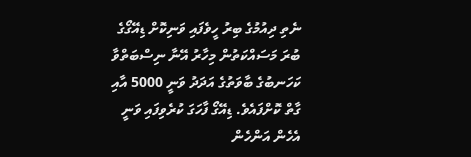ނެތި ދިއުމުގެ ބިރު ހީވެފައި ވަނިކޮށް ޑިއޭގޯގެ ބުރަ މަސައްކަތުން މިހާރު އޭނާ ނިސްބަތްވާ ކަހަނބުގެ ބާވަތުގެ އަދަދު ވަނީ 5000 އާއި ގާތް ކޮށްފައެވެ. ޑިއޭގޯ ފާހަގަ ކުރެވިފައި ވަނީ އެހެން އަންހެން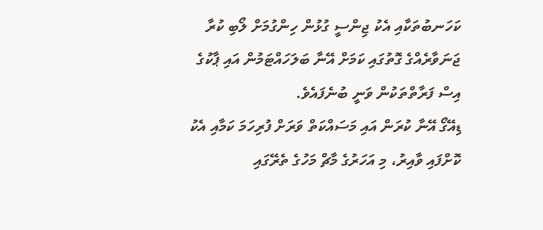ކަހަނބުތަކާއި އެކު ޖިންސީ ގުޅުން ހިންގުމަށް ލޯބި ކުރާ ޖަނަވާރެއްގެ ގޮތުގައި ކަމަށް އޭނާ ބަލަހައްޓަމުން އައި ޕާކުގެ އިސް ފަރާތްތަކުން ވަނީ ބުނެފައެވެ.
ޑިއޭގޯ އޭނާ ކުރަން އައި މަސައްކަތް ވަރަށް ފުރިހަމަ ކަމާއި އެކު ކޮށްފައި ވާއިރު، މި އަހަރުގެ މާޗް މަހުގެ ތެރޭގައި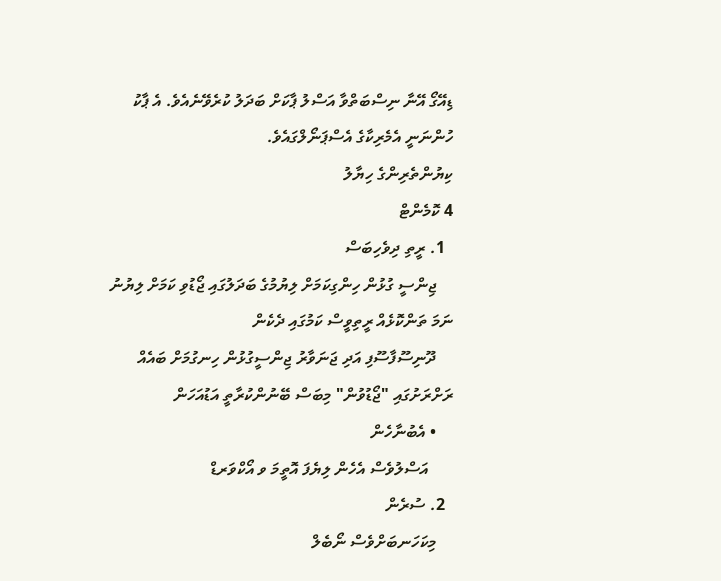ޑިއޭގޯ އޭނާ ނިސްބަތްވާ އަސްލު ޕާކަށް ބަދަލު ކުރެވޭނެއެވެ. އެ ޕާކު ހުންނަނީ އެމެރިކާގެ އެސްޕަނޯލްގައެވެ.
ކިޔުންތެރިންގެ ހިޔާލު
4 ކޮމެންޓް
  1. ރީތި ދިވެހިބަސް
    ޖިންސީ ގުޅުން ހިންގިކަމަށް ލިޔުމުގެ ބަދަލުގައި ޖޯޑުވި ކަމަށް ލިޔުނު ނަމަ ތަންކޮޅެއް ރީތިވީސް ކަމުގައި ދެކެން
    ދޫނިސޫފާސޫފި އަދި ޖަނަވާރު ޖިންސީގުޅުން ހިނގުމަށް ބައެއް ރަށްރަށުގައި "ޖޯޑުވުން" މިބަސް ބޭނުންކުރާތީ އަޑުއަހަން
    • އެބުނާހެން
      އަސްލުވެސް އެހެން ލިޔެފަ އޮތީމަ ވ އޯކްވަރޑް
  2. ސުރެން
    މިކަހަނބަށްވެސް ނޯބެލް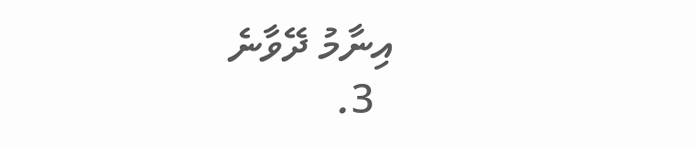އިނާމު ދޭވާނެ
  3.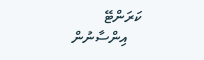ކަރަންޓޭ
    އިންސާނުން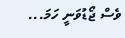ވެސް ޖޯޑުވަނީ ހަމަ...